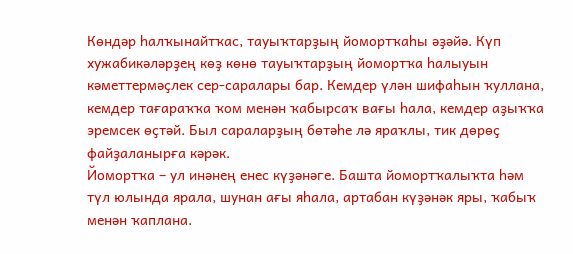Көндәр һалҡынайтҡас, тауыҡтарҙың йомортҡаһы әҙәйә. Күп хужабикәләрҙең көҙ көнө тауыҡтарҙың йомортҡа һалыуын кәметтермәҫлек сер-саралары бар. Кемдер үлән шифаһын ҡуллана, кемдер тағараҡҡа ҡом менән ҡабырсаҡ вағы һала, кемдер аҙыҡҡа эремсек өҫтәй. Был сараларҙың бөтәһе лә яраҡлы, тик дөрөҫ файҙаланырға кәрәк.
Йомортҡа – ул инәнең енес күҙәнәге. Башта йомортҡалыҡта һәм түл юлында ярала, шунан ағы яһала, артабан күҙәнәк яры, ҡабыҡ менән ҡаплана.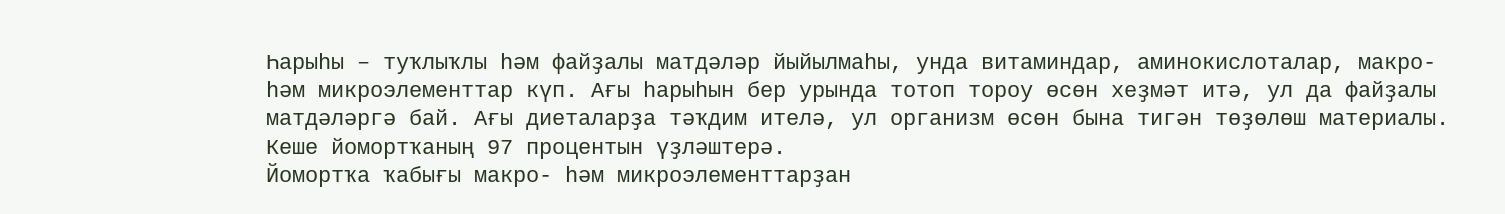Һарыһы – туҡлыҡлы һәм файҙалы матдәләр йыйылмаһы, унда витаминдар, аминокислоталар, макро- һәм микроэлементтар күп. Ағы һарыһын бер урында тотоп тороу өсөн хеҙмәт итә, ул да файҙалы матдәләргә бай. Ағы диеталарҙа тәҡдим ителә, ул организм өсөн бына тигән төҙөлөш материалы. Кеше йомортҡаның 97 процентын үҙләштерә.
Йомортҡа ҡабығы макро- һәм микроэлементтарҙан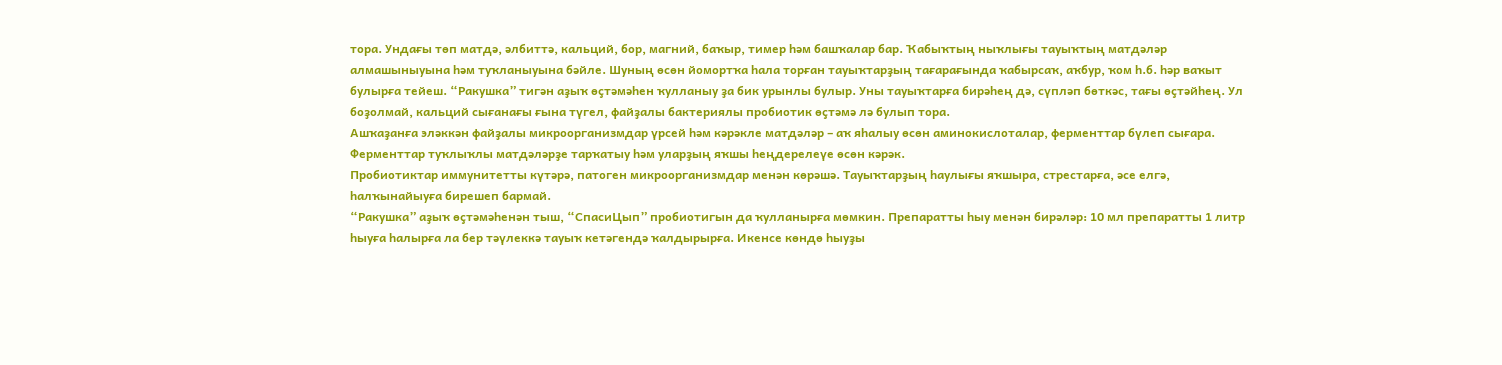тора. Ундағы төп матдә, әлбиттә, кальций, бор, магний, баҡыр, тимер һәм башҡалар бар. Ҡабыҡтың ныҡлығы тауыҡтың матдәләр алмашыныуына һәм туҡланыуына бәйле. Шуның өсөн йомортҡа һала торған тауыҡтарҙың тағарағында ҡабырсаҡ, аҡбур, ҡом һ.б. һәр ваҡыт булырға тейеш. “Ракушка” тигән аҙыҡ өҫтәмәһен ҡулланыу ҙа бик урынлы булыр. Уны тауыҡтарға бирәһең дә, сүпләп бөткәс, тағы өҫтәйһең. Ул боҙолмай, кальций сығанағы ғына түгел, файҙалы бактериялы пробиотик өҫтәмә лә булып тора.
Ашҡаҙанға эләккән файҙалы микроорганизмдар үрсей һәм кәрәкле матдәләр – аҡ яһалыу өсөн аминокислоталар, ферменттар бүлеп сығара. Ферменттар туҡлыҡлы матдәләрҙе тарҡатыу һәм уларҙың яҡшы һеңдерелеүе өсөн кәрәк.
Пробиотиктар иммунитетты күтәрә, патоген микроорганизмдар менән көрәшә. Тауыҡтарҙың һаулығы яҡшыра, стрестарға, әсе елгә, һалҡынайыуға бирешеп бармай.
“Ракушка” аҙыҡ өҫтәмәһенән тыш, “СпасиЦып” пробиотигын да ҡулланырға мөмкин. Препаратты һыу менән бирәләр: 10 мл препаратты 1 литр һыуға һалырға ла бер тәүлеккә тауыҡ кетәгендә ҡалдырырға. Икенсе көндө һыуҙы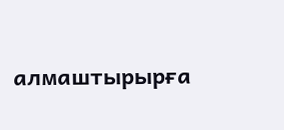алмаштырырға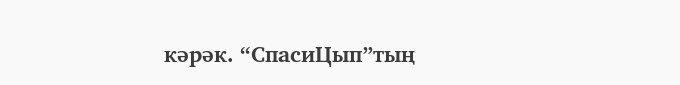кәрәк. “СпасиЦып”тың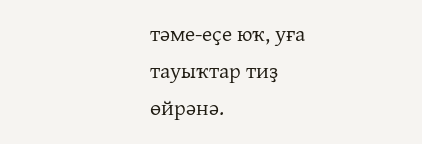тәме-еҫе юҡ, уға тауыҡтар тиҙ өйрәнә.